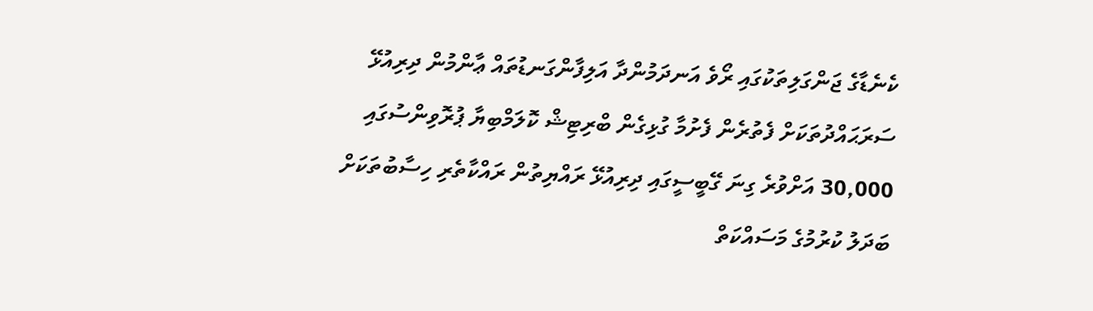ކެނެޑާގެ ޖަންގަލިތަކުގައި ރޯވެ އަނދަމުންދާ އަލިފާންގަނޑުތައް ޢާންމުން ދިރިއުޅޭ ސަރަޙައްދުތަކަށް ފެތުރެން ފެށުމާ ގުޅިގެން ބްރިޓިޝް ކޮލަމްބިޔާ ޕުރޮވިންސުގައި 30,000 އަށްވުރެ ގިނަ ގޭބީސީގައި ދިރިއުޅޭ ރައްޔިތުން ރައްކާތެރި ހިސާބުތަކަށް ބަދަލު ކުރުމުގެ މަސައްކަތް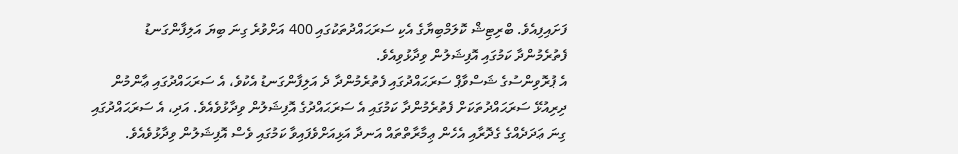ފަށައިފިއެވެ. ބްރިޓިޝް ކޮލަމްބިޔާގެ އެކި ސަރަޙައްދުތަކުގައި 400 އަށްވުރެ ގިނަ ބިޔަ އަލިފާންގަނޑު ފެތުރެމުންދާ ކަމުގައި އޮފިޝަލުން ވިދާޅުވިއެވެ.
އެ ޕުރޮވިންސުގެ ޝަސްވާޕް ސަރަޙައްދުގައި ފެތުރެމުންދާ ދެ އަލިފާންގަނޑު އެކުވެ، އެ ސަރަޙައްދުގައި ޢާންމުން ދިރިއުޅޭ ސަރަޙައްދުތަކަށް ފެތުރެމުންދާ ކަމުގައި އެ ސަރަޙައްދުގެ އޮފިޝަލުން ވިދާޅުވެއެވެ. އަދި، އެ ސަރަޙައްދުގައި ގިނަ ޢަދަދެއްގެ ގެދޮރާއި އެހެން ޢިމާރާތްތައް އަނދާ އަޅިއަށްވެފައިވާ ކަމުގައި ވެސް އޮފިޝަލުން ވިދާޅުވެއެވެ.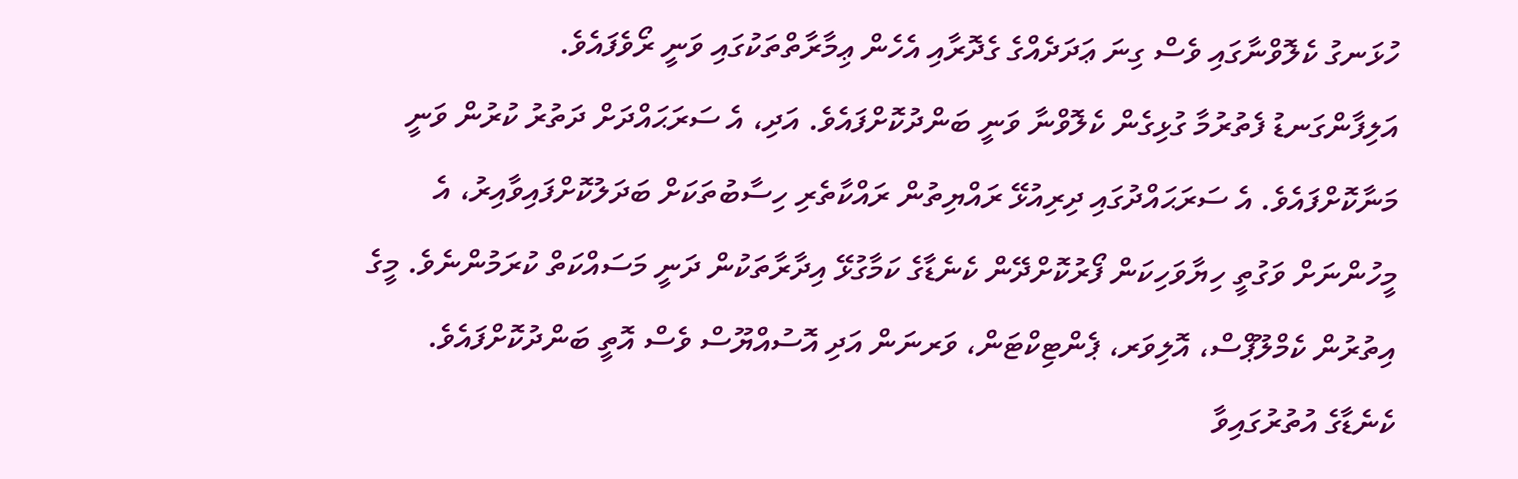ހުޅަނގު ކެލޮވްނާގައި ވެސް ގިނަ ޢަދަދެއްގެ ގެދޮރާއި އެހެން ޢިމާރާތްތަކުގައި ވަނީ ރޯވެފައެވެ.
އަލިފާންގަނޑު ފެތުރުމާ ގުޅިގެން ކެލޮވްނާ ވަނީ ބަންދުކޮށްފައެވެ. އަދި، އެ ސަރަޙައްދަށް ދަތުރު ކުރުން ވަނީ މަނާކޮށްފައެވެ. އެ ސަރަޙައްދުގައި ދިރިއުޅޭ ރައްޔިތުން ރައްކާތެރި ހިސާބުތަކަށް ބަދަލުކޮށްފައިވާއިރު، އެ މީހުންނަށް ވަގުތީ ހިޔާވަހިކަން ފޯރުކޮށްދޭން ކެނެޑާގެ ކަމާގުޅޭ އިދާރާތަކުން ދަނީ މަސައްކަތް ކުރަމުންނެވެ. މީގެ އިތުރުން ކެމްލޫޕްސް، އޮލިވަރ، ޕެންޓިކްޓަން، ވަރނަން އަދި އޮސުއްޔޫސް ވެސް އޮތީ ބަންދުކޮށްފައެވެ.
ކެނެޑާގެ އުތުރުގައިވާ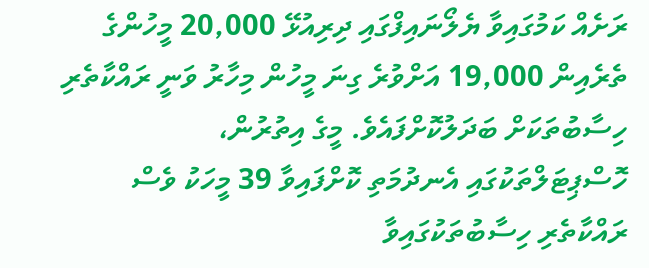ރަށެއް ކަމުގައިވާ ޔެލޯނައިފްގައި ދިރިއުޅޭ 20,000 މީހުންގެ ތެރެއިން 19,000 އަށްވުރެ ގިނަ މީހުން މިހާރު ވަނީ ރައްކާތެރި ހިސާބުތަކަށް ބަދަލުކޮށްފައެވެ. މީގެ އިތުރުން، ހޮސްޕިޓަލްތަކުގައި އެނދުމަތި ކޮށްފައިވާ 39 މީހަކު ވެސް ރައްކާތެރި ހިސާބުތަކުގައިވާ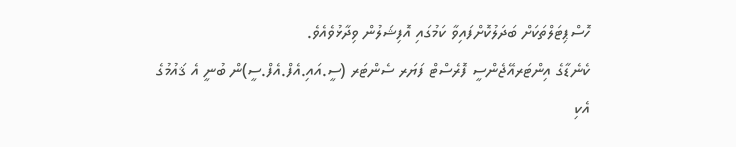ހޮސްޕިޓަލްތަކަށް ބަދަލުކޮށްފައިވާ ކަމުގައި އޮފިޝަލުން ވިދާޅުވެއެވެ.
ކެނެޑާގެ އިންޓަރއޭޖެންސީ ފޮރެސްޓް ފަޔަރ ސެންޓަރ (ސީ.އައި.އެފް.އެފް.ސީ)ން ބުނީ އެ ޤައުމުގެ އެކި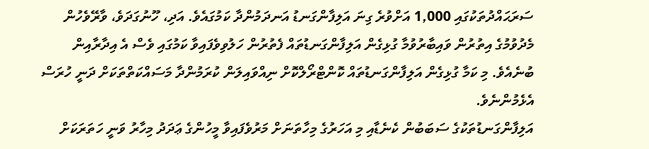ސަރަޙައްދުތަކުގައި 1,000 އަށްވުރެ ގިނަ އަލިފާންގަނޑު އަނދަމުންދާ ކަމުގައެވެ. އަދި، ހޫނުގަދަވެ، ވާރޭވެހުން މެދުވުމުގެ އިތުރުން ވައިބާރުވުމާ ގުޅިގެން އަލިފާންގަނޑުތައް ފެތުރުން ހަލުވިވެފައިވާ ކަމުގައި ވެސް އެ އިދާރާއިން ބުނެއެވެ. މި ކަމާ ގުޅިގެން އަލިފާންގަނޑުތައް ކޮންޓްރޯލްކޮށް ނިއްވައިލަން ކުރަމުންދާ މަސައްކަތްތަކަށް ދަނީ ހުރަސް އެޅެމުންނެވެ.
އަލިފާންގަނޑުތަކުގެ ސަބަބުން ކެނެޑާއި މި އަހަރުގެ މިހާތަނަށް މަރުވެފައިވާ މީހުންގެ ޢަދަދު މިހާރު ވަނީ ހަތަރަކަށް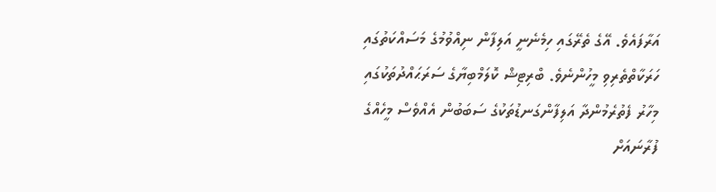އަރާފައެވެ. އޭގެ ތެރޭގައި ހިމެނެނީ އަލިފާން ނިއްވުމުގެ މަސައްކަތުގައި ހަރަކާތްތެރިވި މީހުންނެވެ. ބްރިޓިޝް ކޮލަމްބިޔާގެ ސަރަޙައްދުތަކުގައި މިހާރު ފެތުރެމުންދާ އަލިފާންގަނޑުތަކުގެ ސަބަބުން އެއްވެސް މީހެއްގެ ފުރާނައަށް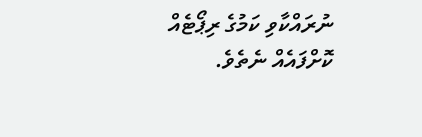ނުރައްކާވި ކަމުގެ ރިޕޯޓެއް ކޮށްފައެއް ނެތެވެ.